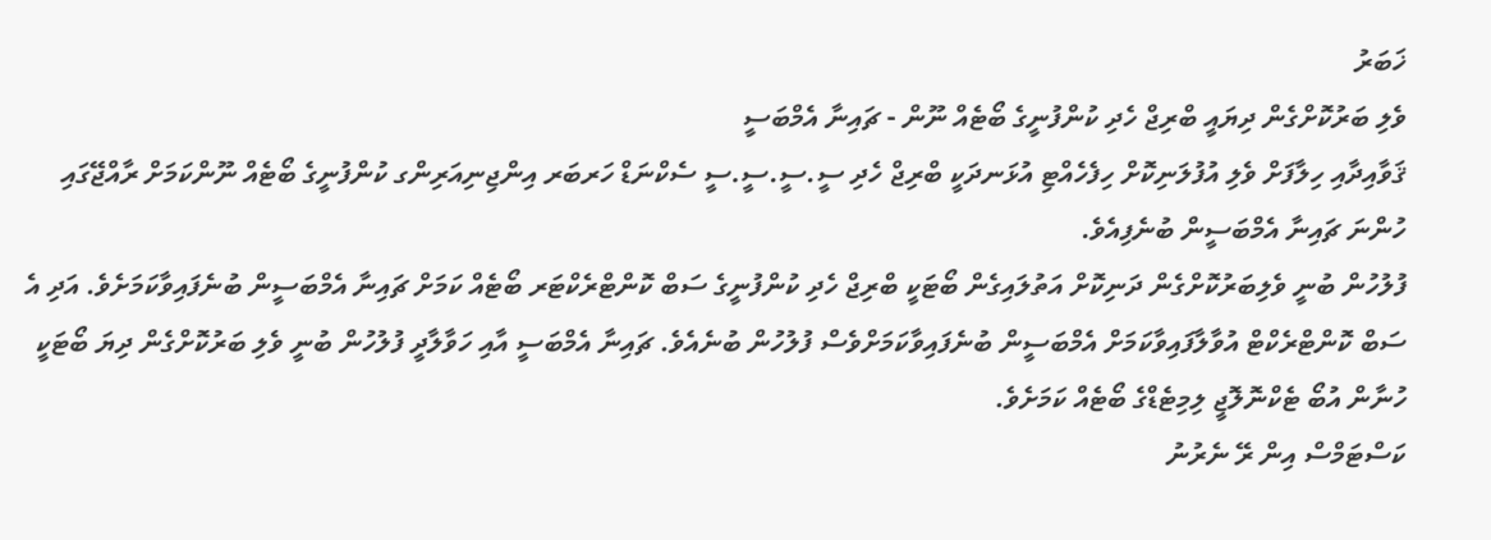ޚަބަރު
ވެލި ބަރުކޮށްގެން ދިޔައީ ބްރިޖް ހެދި ކުންފުނީގެ ބޯޓެއް ނޫން - ޗައިނާ އެމްބަސީ
ޤަވާއިދާއި ހިލާފަށް ވެލި އުފުލަނިކޮށް ހިފެހެއްޓި އުޅަނދަކީ ބްރިޖް ހެދި ސީ.ސީ.ސީ.ސީ ސެކްނަޑް ހަރބަރ އިންޖިނިއަރިންގ ކުންފުނީގެ ބޯޓެއް ނޫންކަމަށް ރާއްޖޭގައި ހުންނަ ޗައިނާ އެމްބަސީން ބުނެފިއެވެ.
ފުލުހުން ބުނީ ވެލިބަރުކޮށްގެން ދަނިކޮށް އަތުލައިގެން ބޯޓަކީ ބްރިޖް ހެދި ކުންފުނީގެ ސަބް ކޮންޓްރެކްޓަރ ބޯޓެއް ކަމަށް ޗައިނާ އެމްބަސީން ބުނެފައިވާކަމަށެވެ. އަދި އެ ސަބް ކޮންޓްރެކްޓް އުވާލާފައިވާކަމަށް އެމްބަސީން ބުނެފައިވާކަމަށްވެސް ފުލުހުން ބުނެއެވެ. ޗައިނާ އެމްބަސީ އާއި ހަވާލާދީ ފުލުހުން ބުނީ ވެލި ބަރުކޮށްގެން ދިޔަ ބޯޓަކީ ހުނާން އުބޯ ޓެކްނޮލޮޖީ ލިމިޓެޑްގެ ބޯޓެއް ކަމަށެވެ.
ކަސްޓަމްސް އިން ރޭ ނެރުނު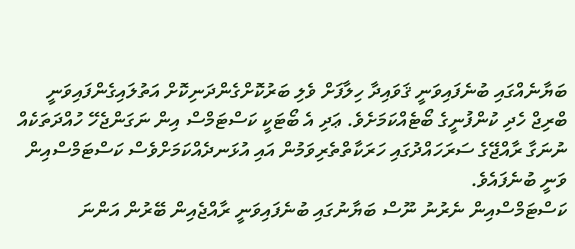ބަޔާނެއްގައި ބުނެފައިވަނީ ޤަވައިދާ ހިލާފަށް ވެލި ބަރުކޮށްގެންދަނިކޮށް އަތުލައިގެންފައިވަނީ ބްރިޖް ހެދި ކުންފުނީގެ ބޯޓެއްކަމަށެވެ. ޢަދި އެ ބޯޓަކީ ކަސްޓަމްސް އިން ނަގަންޖެހޭ ހުއްދަތަކެއް ނުނަގާ ރާއްޖޭގެ ސަރަހައްދުގައި ހަރަކާތްތެރިވަމުން އައި އުޅަނދެއްކަމަށްވެސް ކަސްޓަމްސްއިން ވަނީ ބުނެފައެވެ.
ކަސްޓަމްސްއިން ނެރުނު ނޫސް ބަޔާނުގައި ބުނެފައިވަނީ ރާއްޖެއިން ބޭރުން އަންނަ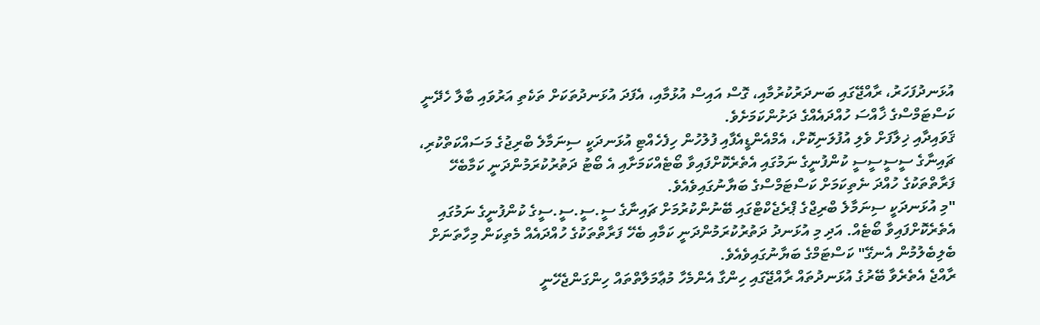އުޅަނދުފަހަރު، ރާއްޖޭގައި ބަނދަރުކުރުމާއި، ގޮސް އައިސް އުޅުމާއި، އެފަދަ އުޅަނދުތަކަށް ތަކެތި އަރުވައި ބާލާ ހެދޭނީ ކަސްޓަމްސްގެ ޚާއްސަ ހުއްދައެއްގެ ދަށުންކަމަށެވެ.
ޤަވައިދާއި ޚިލާފަށް ވެލި އުފުލަނިކޮށް، އެމްއެންޑީއެފާއި ފުލުހުން ހިފެހެއްޓި އުޅަނދަކީ ސިނަމާލެ ބްރިޖުގެ މަސައްކަތްކުރި، ޗައިނާގެ ސީސީސީސީ ކުންފުނީގެ ނަމުގައި އެތެރެކޮށްފައިވާ ބޯޓެއްކަމަށާއި އެ ބޯޓު ދަތުރުކުރަމުންދަނީ ކަމާބެހޭ ފަރާތްތަކުގެ ހުއްދަ ނެތިކަމަށް ކަސްޓަމްސްގެ ބަޔާނުގައިވެއެވެ.
"މި އުޅަނދަކީ ސިނަމާލެ ބްރިޖްގެ ޕްރެޖެކްޓްގައި ބޭނުންކުރުމަށް ޗައިނާގެ ސީ.ސީ.ސީ.ސީގެ ކުންފުނީގެ ނަމުގައި އެތެރެކޮށްފައިވާ ބޯޓެއް. އަދި މި އުޅަނދު ދަތުރުކުރަމުންދަނީ ކަމާއި ބެހޭ ފަރާތްތަކުގެ ހުއްދައެއް މެތިކަން މިހާތަނަށް ބެލިބެލުމުން އެނގޭ" ކަސްޓަމްގެ ބަޔާނުގައިވެއެވެ.
ރާއްޖެ އެތެރެވާ ބޭރުގެ އުޅަނދުތައް ރާއްޖޭގައި ހިންގާ އެންމެހާ މުޢާމަލާތްތައް ހިންގަންޖެހޭނީ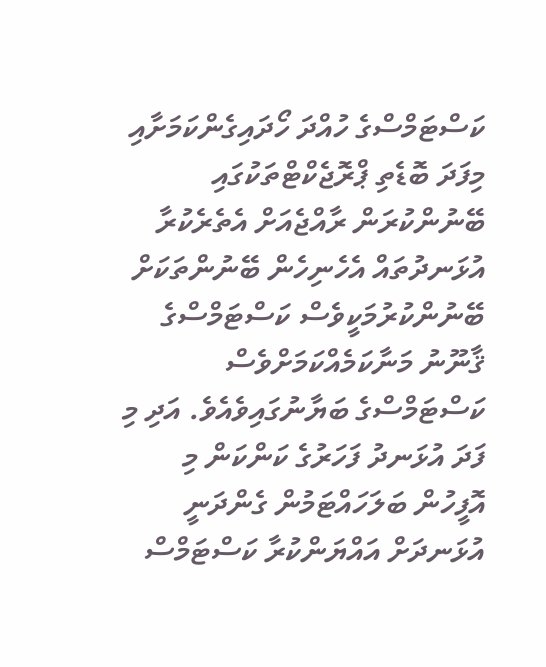ކަސްޓަމްސްގެ ހުއްދަ ހޯދައިގެންކަމަށާއި މިފަދަ ބޮޑެތި ޕްރޮޖެކްޓްތަކުގައި ބޭނުންކުރަން ރާއްޖެއަށް އެތެރެކުރާ އުޅަނދުތައް އެހެނިހެން ބޭނުންތަކަށް ބޭނުންކުރުމަކީވެސް ކަސްޓަމްސްގެ ޤާނޫނު މަނާކަމެއްކަމަށްވެސް ކަސްޓަމްސްގެ ބަޔާނުގައިވެއެވެ. އަދި މި ފަދަ އުޅަނދު ފަހަރުގެ ކަންކަން މި އޮފީހުން ބަލަހައްޓަމުން ގެންދަނީ އުޅަނދަށް އައްޔަންކުރާ ކަސްޓަމްސް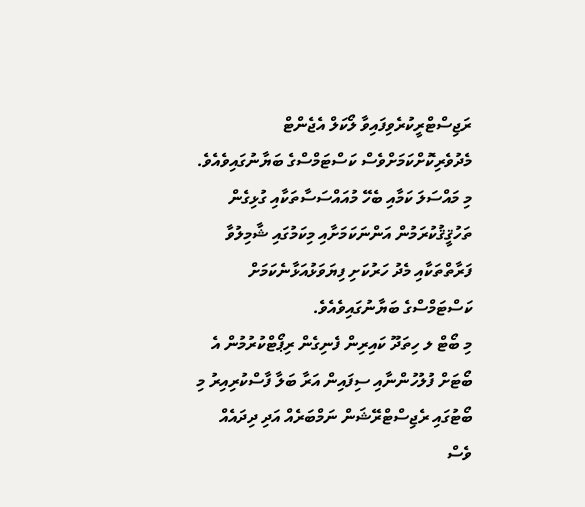ރަޖިސްޓްރީކުރެވިފައިވާ ލޯކަލް އެޖެންޓް މެދުވެރިކޮށްކަމަށްވެސް ކަސްޓަމްސްގެ ބަޔާނުގައިވެއެވެ.
މި މައްސަލަ ކަމާއި ބެހޭ މުއައްސަސާތަކާއި ގުޅިގެން ތަހުޤީޤުކުރަމުން އަންނަކަމަށާއި މިކަމުގައި ޝާމިލުވާ ފަރާތްތަކާއި މެދު ހަރުކަށި ފިޔަވަޅުއަޅާނެކަމަށް ކަސްޓަމްސްގެ ބަޔާނުގައިވެއެވެ.
މި ބޯޓް ލ ހިތަދޫ ކައިރިން ފެނިގެން ރިޕޯޓްކުރުމުން އެ ބޯޓަށް ފުލުހުންނާއި ސިފައިން އަރާ ބަލާ ފާސްކުރިއިރު މި ބޯޓުގައި ރެޖިސްޓްރޭޝަން ނަމްބަރެއް އަދި ދިދައެއް ވެސް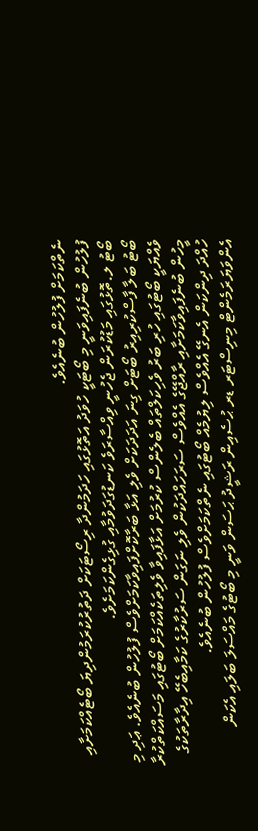ނެތްކަމަށް ފުލުހުން ބުނެއެވެ.
ފުލުހުން ބުނެފައިވަނީ މި ބޯޓަކީ ހުވަދު އަތޮޅުގައި ހަދަމުންދާ ރިސޯޓަކަށް ދަތުރުކުރަމުންދިޔަ ބޯޓެއްކަމަށާއި ބޯޓު ލ.ތޮޅުގައި މަޑުކުރަން ޖެހުނީ ވިއްސާރަވެ ކަނޑުގަދަވުމާއި ގުޅިގެންކަމަށެވެ.
ބޯޓު ބަލާ ފާސްކުރިއިރު ބޯޓަށް ގިނަ އަދަދަކަށް ވެލި އަޅާ ބަރާކޮށްފައިވާކަމަށްވެސް ފުލުހުން ބުނެއެވެ. ޢަދި މި ވެއްޔަކީ ބޯޓުގައި ހުރި ބަރު ވެހިކަލްތައް ބެލެންސް ކުރުމަށް އަޅާފައިވާ ވެލިތަކެއްކަމަށް ބޯޓުގައި މަސައްކަތްކުރާ މީހުން ބުނެފައިވާކަމަށާއި ރާއްޖޭގެ އެއްވެސް ސަރަހައްދަކުން ވެލި ނަގަން ސަރުކާރުގެ ކަމާއިބެހޭ އިދާރާތަކުގެ ހުއްދަ ދިންކަން އެނގޭ އެއްވެސް ލިޔުމެއް ބޯޓުގައި ނެތްކަމަށްވެސް ފުލުހުން ބުނެއެވެ.
އެންވަޔަރަމެންޓް މިނިސްޓަރ ޑރ ޙުސެއިން ރަޝީދު ޙަސަން ވަނީ މި ބޯޓުގެ މައްސަލަ ބަލައި އެކަން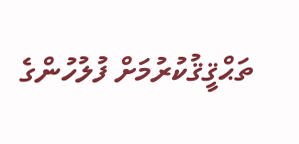ތަޙްޤީޤުކުރުމަށް ފުލުހުންގެ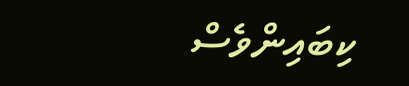ކިބައިންވެސް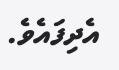އެދިފައެވެ.